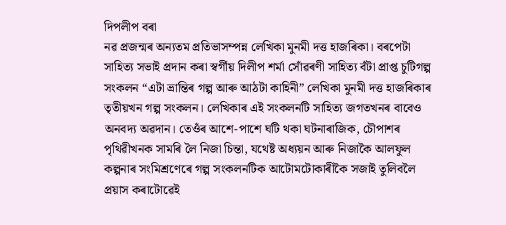দিপলীপ বৰা
নৱ প্ৰজন্মৰ অন্যতম প্ৰতিভাসম্পন্ন লেখিকা মুনমী দত্ত হাজৰিকা। বৰপেটা সাহিত্য সভাই প্ৰদান কৰা স্বৰ্গীয় দিলীপ শৰ্মা সোঁৱৰণী সাহিত্য বঁটা প্ৰাপ্ত চুটিগল্প সংকলন “এটা ভ্ৰান্তিৰ গল্প আৰু আঠটা কাহিনী” লেখিকা মুনমী দত্ত হাজৰিকাৰ তৃতীয়খন গল্প সংকলন। লেখিকাৰ এই সংকলনটি সাহিত্য জগতখনৰ বাবেও অনবদ্য অৱদান। তেওঁৰ আশে-পাশে ঘটি থকা ঘটনাৰাজিক, চৌপাশৰ পৃথিৱীখনক সামৰি লৈ নিজা চিন্তা, যথেষ্ট অধ্যয়ন আৰু নিজাকৈ আলফুল কল্পনাৰ সংমিশ্ৰণেৰে গল্প সংকলনটিক আটোমটোকাৰীকৈ সজাই তুলিবলৈ প্ৰয়াস কৰাটোৱেই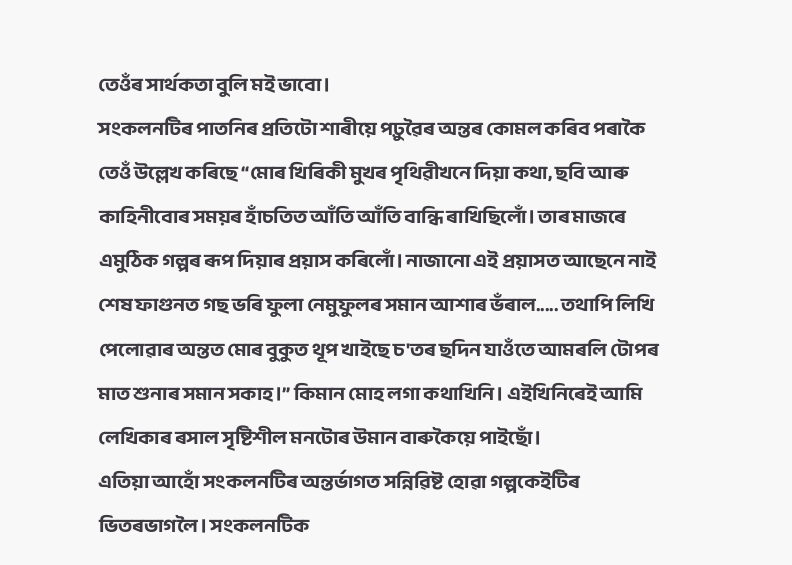তেওঁৰ সাৰ্থকতা বুলি মই ভাবো।
সংকলনটিৰ পাতনিৰ প্ৰতিটো শাৰীয়ে পঢ়ুৱৈৰ অন্তৰ কোমল কৰিব পৰাকৈ তেওঁ উল্লেখ কৰিছে “মোৰ খিৰিকী মুখৰ পৃথিৱীখনে দিয়া কথা, ছবি আৰু কাহিনীবোৰ সময়ৰ হাঁচতিত আঁতি আঁতি বান্ধি ৰাখিছিলোঁ। তাৰ মাজৰে এমুঠিক গল্পৰ ৰূপ দিয়াৰ প্ৰয়াস কৰিলোঁ। নাজানো এই প্ৰয়াসত আছেনে নাই শেষ ফাগুনত গছ ভৰি ফুলা নেমুফুলৰ সমান আশাৰ ভঁৰাল..... তথাপি লিখি পেলোৱাৰ অন্তত মোৰ বুকুত থূপ খাইছে চ'তৰ ছদিন যাওঁতে আমৰলি টোপৰ মাত শুনাৰ সমান সকাহ।” কিমান মোহ লগা কথাখিনি। এইখিনিৰেই আমি লেখিকাৰ ৰসাল সৃষ্টিশীল মনটোৰ উমান বাৰুকৈয়ে পাইছোঁ।
এতিয়া আহোঁ সংকলনটিৰ অন্তৰ্ভাগত সন্নিৱিষ্ট হোৱা গল্পকেইটিৰ ভিতৰভাগলৈ। সংকলনটিক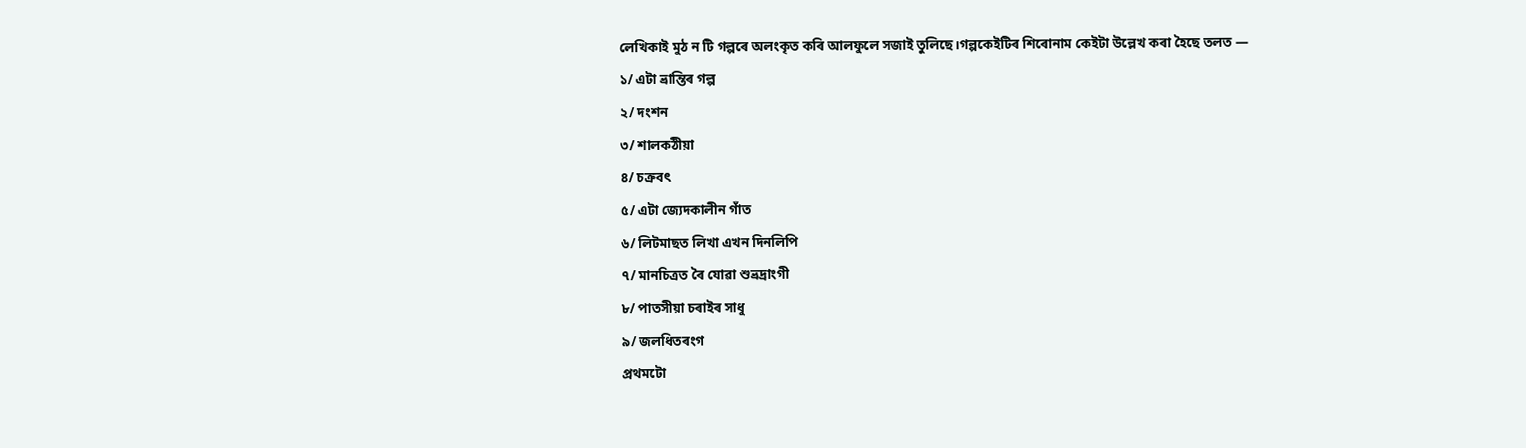লেখিকাই মুঠ ন টি গল্পৰে অলংকৃত কৰি আলফুলে সজাই তুলিছে।গল্পকেইটিৰ শিৰোনাম কেইটা উল্লেখ কৰা হৈছে তলত —
১/ এটা ভ্ৰান্তিৰ গল্প
২/ দংশন
৩/ শালকঠীয়া
৪/ চক্ৰবৎ
৫/ এটা জ্যেদকালীন গাঁত
৬/ লিটমাছত লিখা এখন দিনলিপি
৭/ মানচিত্ৰত ৰৈ যোৱা শুভ্ৰদ্ৰাংগী
৮/ পাতসীয়া চৰাইৰ সাধু
৯/ জলধিতৰংগ
প্ৰথমটো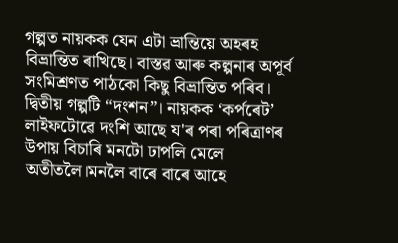গল্পত নায়কক যেন এটা ভ্ৰান্তিয়ে অহৰহ বিভ্ৰান্তিত ৰাখিছে। বাস্তৱ আৰু কল্পনাৰ অপূৰ্ব সংমিশ্ৰণত পাঠকো কিছু বিভ্ৰান্তিত পৰিব। দ্বিতীয় গল্পটি “দংশন”। নায়কক ‘কৰ্পৰেট’ লাইফটোৱে দংশি আছে য'ৰ পৰা পৰিত্ৰাণৰ উপায় বিচাৰি মনটো ঢাপলি মেলে অতীতলৈ।মনলৈ বাৰে বাৰে আহে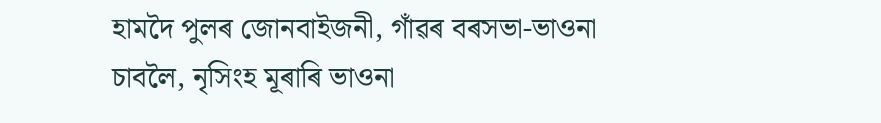হামদৈ পুলৰ জোনবাইজনী, গাঁৱৰ বৰসভা-ভাওনা চাবলৈ, নৃসিংহ মূৰাৰি ভাওনা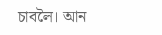চাবলৈ। আন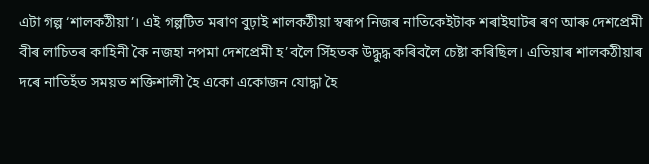এটা গল্প ‘শালকঠীয়া’। এই গল্পটিত মৰাণ বুঢ়াই শালকঠীয়া স্বৰূপ নিজৰ নাতিকেইটাক শৰাইঘাটৰ ৰণ আৰু দেশপ্ৰেমী বীৰ লাচিতৰ কাহিনী কৈ নজহা নপমা দেশপ্ৰেমী হ’বলৈ সিঁহতক উদ্ধুদ্ধ কৰিবলৈ চেষ্টা কৰিছিল। এতিয়াৰ শালকঠীয়াৰ দৰে নাতিহঁত সময়ত শক্তিশালী হৈ একো একোজন যোদ্ধা হৈ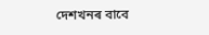দেশখনৰ বাবে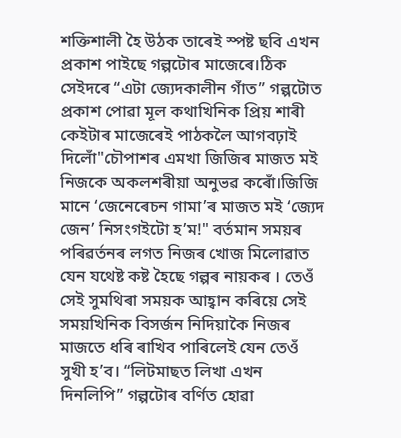শক্তিশালী হৈ উঠক তাৰেই স্পষ্ট ছবি এখন প্ৰকাশ পাইছে গল্পটোৰ মাজেৰে।ঠিক সেইদৰে “এটা জ্যেদকালীন গাঁত” গল্পটোত প্ৰকাশ পোৱা মূল কথাখিনিক প্ৰিয় শাৰী কেইটাৰ মাজেৰেই পাঠকলৈ আগবঢ়াই দিলোঁ"চৌপাশৰ এমখা জিজিৰ মাজত মই নিজকে অকলশৰীয়া অনুভৱ কৰোঁ।জিজি মানে ‘জেনেৰেচন গামা’ৰ মাজত মই ‘জ্যেদ জেন’ নিসংগইটো হ’ম!" বৰ্তমান সময়ৰ পৰিৱৰ্তনৰ লগত নিজৰ খোজ মিলোৱাত যেন যথেষ্ট কষ্ট হৈছে গল্পৰ নায়কৰ । তেওঁ সেই সুমথিৰা সময়ক আহ্বান কৰিয়ে সেই সময়খিনিক বিসৰ্জন নিদিয়াকৈ নিজৰ মাজতে ধৰি ৰাখিব পাৰিলেই যেন তেওঁ সুখী হ’ব। “লিটমাছত লিখা এখন দিনলিপি” গল্পটোৰ বৰ্ণিত হোৱা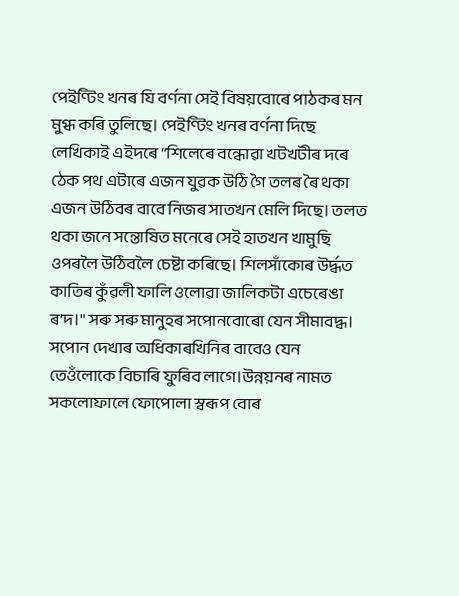পেইণ্টিং খনৰ যি বৰ্ণনা সেই বিষয়বোৰে পাঠকৰ মন মুগ্ধ কৰি তুলিছে। পেইণ্টিং খনৰ বৰ্ণনা দিছে লেখিকাই এইদৰে “শিলেৰে বন্ধোৱা খটখটীৰ দৰে ঠেক পথ এটাৰে এজন যুৱক উঠি গৈ তলৰ ৰৈ থকা এজন উঠিবৰ বাবে নিজৰ সাতখন মেলি দিছে। তলত থকা জনে সন্তোষিত মনেৰে সেই হাতখন খামুছি ওপৰলৈ উঠিবলৈ চেষ্টা কৰিছে। শিলসাঁকোৰ উৰ্দ্ধত কাতিৰ কুঁৱলী ফালি ওলোৱা জালিকটা এচেৰেঙা ৰ’দ।" সৰু সৰু মানুহৰ সপোনবোৰো যেন সীমাবদ্ধ। সপোন দেখাৰ অধিকাৰখিনিৰ বাবেও যেন তেওঁলোকে বিচাৰি ফুৰিব লাগে।উন্নয়নৰ নামত সকলোফালে ফোপোলা স্বৰূপ বোৰ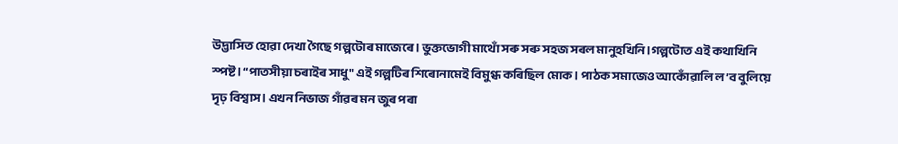উদ্ভাসিত হোৱা দেখা গৈছে গল্পটোৰ মাজেৰে । ভুক্তভোগী মাথোঁ সৰু সৰু সহজ সৰল মানুহখিনি।গল্পটোত এই কথাখিনি স্পষ্ট। “পাতসীয়া চৰাইৰ সাধু" এই গল্পটিৰ শিৰোনামেই বিমুগ্ধ কৰিছিল মোক। পাঠক সমাজেও আকোঁৱালি ল’ব বুলিয়ে দৃঢ় বিশ্বাস। এখন নিভাজ গাঁৱৰ মন জুৰ পৰা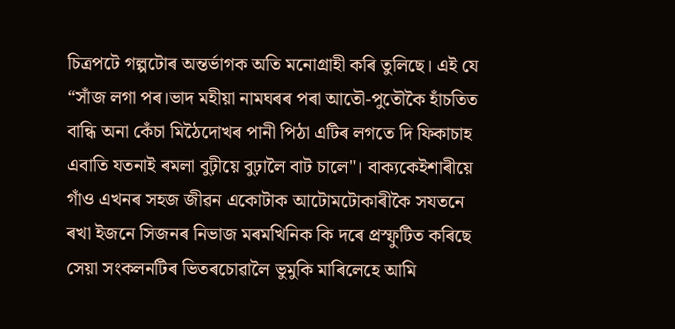চিত্ৰপটে গল্পটোৰ অন্তৰ্ভাগক অতি মনোগ্ৰাহী কৰি তুলিছে। এই যে “সাঁজ লগা পৰ।ভাদ মহীয়া নামঘৰৰ পৰা আতৌ-পুতৌকৈ হাঁচতিত বান্ধি অনা কেঁচা মিঠৈদোখৰ পানী পিঠা এটিৰ লগতে দি ফিকাচাহ এবাতি যতনাই ৰমলা বুঢ়ীয়ে বুঢ়ালৈ বাট চালে"। বাক্যকেইশাৰীয়ে গাঁও এখনৰ সহজ জীৱন একোটাক আটোমটোকাৰীকৈ সযতনে ৰখা ইজনে সিজনৰ নিভাজ মৰমখিনিক কি দৰে প্ৰস্ফুটিত কৰিছে সেয়া সংকলনটিৰ ভিতৰচোৱালৈ ভুমুকি মাৰিলেহে আমি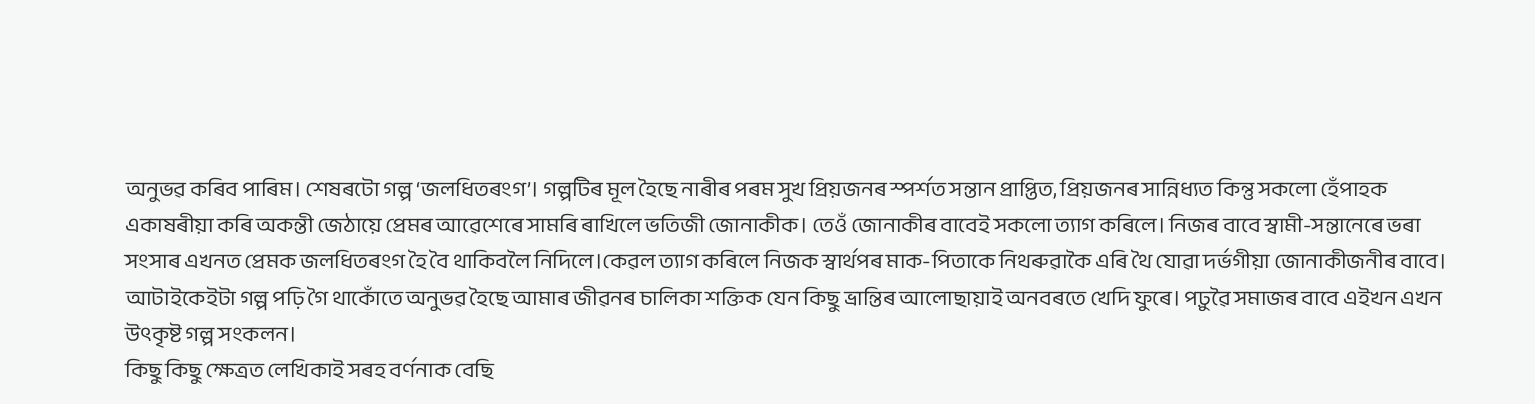অনুভৱ কৰিব পাৰিম। শেষৰটো গল্প ‘জলধিতৰংগ’। গল্পটিৰ মূল হৈছে নাৰীৰ পৰম সুখ প্ৰিয়জনৰ স্পৰ্শত সন্তান প্ৰাপ্তিত, প্ৰিয়জনৰ সান্নিধ্যত কিন্তু সকলো হেঁপাহক একাষৰীয়া কৰি অকন্তী জেঠায়ে প্ৰেমৰ আৱেশেৰে সামৰি ৰাখিলে ভতিজী জোনাকীক। তেওঁ জোনাকীৰ বাবেই সকলো ত্যাগ কৰিলে। নিজৰ বাবে স্বামী-সন্তানেৰে ভৰা সংসাৰ এখনত প্ৰেমক জলধিতৰংগ হৈ বৈ থাকিবলৈ নিদিলে।কেৱল ত্যাগ কৰিলে নিজক স্বাৰ্থপৰ মাক-পিতাকে নিথৰুৱাকৈ এৰি থৈ যোৱা দৰ্ভগীয়া জোনাকীজনীৰ বাবে।
আটাইকেইটা গল্প পঢ়ি গৈ থাকোঁতে অনুভৱ হৈছে আমাৰ জীৱনৰ চালিকা শক্তিক যেন কিছু ভ্ৰান্তিৰ আলোছায়াই অনবৰতে খেদি ফুৰে। পঢ়ুৱৈ সমাজৰ বাবে এইখন এখন উৎকৃষ্ট গল্প সংকলন।
কিছু কিছু ক্ষেত্ৰত লেখিকাই সৰহ বৰ্ণনাক বেছি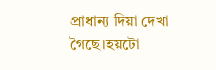প্ৰাধান্য দিয়া দেখা গৈছে।হয়টো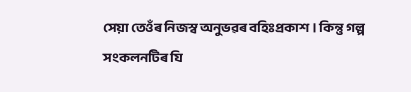সেয়া তেওঁৰ নিজস্ব অনুভৱৰ বহিঃপ্ৰকাশ। কিন্তু গল্প সংকলনটিৰ যি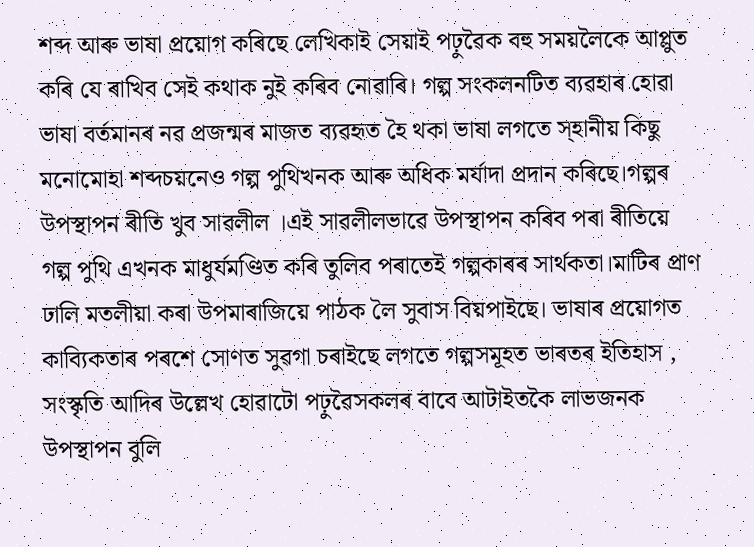শব্দ আৰু ভাষা প্ৰয়োগ কৰিছে লেখিকাই সেয়াই পঢ়ুৱৈক বহু সময়লৈকে আপ্লুত কৰি যে ৰাখিব সেই কথাক নুই কৰিব নোৱাৰি। গল্প সংকলনটিত ব্যৱহাৰ হোৱা ভাষা বৰ্তমানৰ নৱ প্ৰজন্মৰ মাজত ব্যৱহৃত হৈ থকা ভাষা লগতে স্হানীয় কিছু মনোমোহা শব্দচয়নেও গল্প পুথিখনক আৰু অধিক মৰ্যাদা প্ৰদান কৰিছে।গল্পৰ উপস্থাপন ৰীতি খুব সাৱলীল ।এই সাৱলীলভাৱে উপস্থাপন কৰিব পৰা ৰীতিয়ে গল্প পুথি এখনক মাধুৰ্যমণ্ডিত কৰি তুলিব পৰাতেই গল্পকাৰৰ সাৰ্থকতা।মাটিৰ প্ৰাণ ঢালি মতলীয়া কৰা উপমাৰাজিয়ে পাঠক লৈ সুবাস বিয়পাইছে। ভাষাৰ প্ৰয়োগত কাব্যিকতাৰ পৰশে সোণত সুৱগা চৰাইছে লগতে গল্পসমূহত ভাৰতৰ ইতিহাস , সংস্কৃতি আদিৰ উল্লেখ হোৱাটো পঢ়ুৱৈসকলৰ বাবে আটাইতকৈ লাভজনক উপস্থাপন বুলি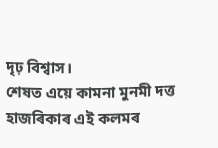দৃঢ় বিশ্বাস।
শেষত এয়ে কামনা মুনমী দত্ত হাজৰিকাৰ এই কলমৰ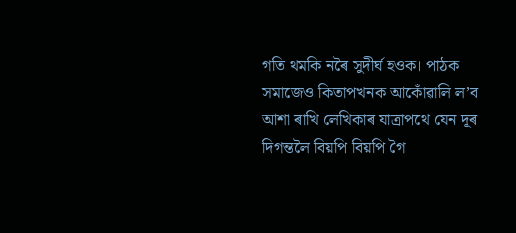গতি থমকি নৰৈ সুদীৰ্ঘ হওক। পাঠক সমাজেও কিতাপখনক আকোঁৱালি ল’ব আশা ৰাখি লেখিকাৰ যাত্ৰাপথে যেন দূৰ দিগন্তলৈ বিয়পি বিয়পি গৈ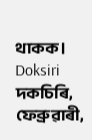থাকক।
Doksiri দকচিৰি, ফেব্ৰুৱাৰী,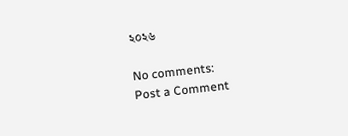২০২৬

No comments:
Post a Comment